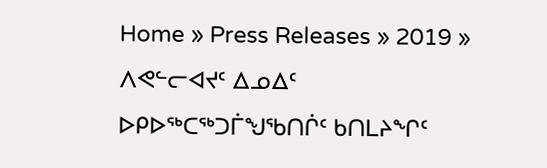Home » Press Releases » 2019 » ᐱᕙᓪᓕᐊᔪᑦ ᐃᓄᐃᑦ ᐅᑭᐅᖅᑕᖅᑐᒦᖑᖃᑎᒌᑦ ᑲᑎᒪᔨᖏᑦ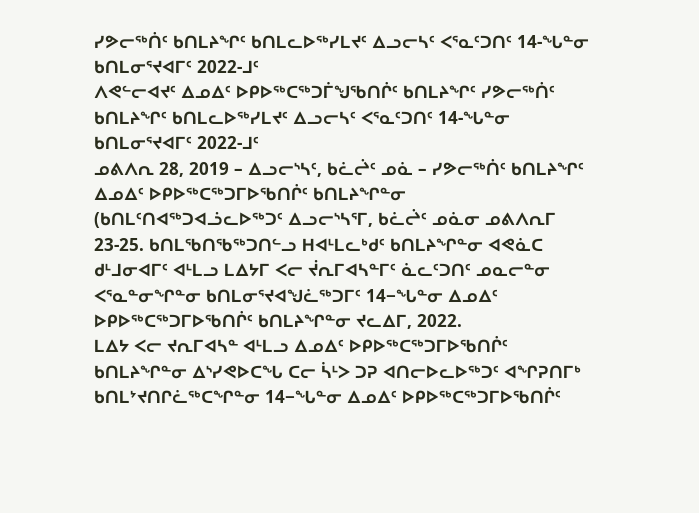ᓯᕗᓕᖅᑏᑦ ᑲᑎᒪᔨᖏᑦ ᑲᑎᒪᓚᐅᖅᓯᒪᔪᑦ ᐃᓗᓕᓴᑦ ᐸᕐᓇᑦᑐᑎᑦ 14-ᖓᓐᓂ ᑲᑎᒪᓂᕐᔪᐊᒥᑦ 2022-ᒧᑦ
ᐱᕙᓪᓕᐊᔪᑦ ᐃᓄᐃᑦ ᐅᑭᐅᖅᑕᖅᑐᒦᖑᖃᑎᒌᑦ ᑲᑎᒪᔨᖏᑦ ᓯᕗᓕᖅᑏᑦ ᑲᑎᒪᔨᖏᑦ ᑲᑎᒪᓚᐅᖅᓯᒪᔪᑦ ᐃᓗᓕᓴᑦ ᐸᕐᓇᑦᑐᑎᑦ 14-ᖓᓐᓂ ᑲᑎᒪᓂᕐᔪᐊᒥᑦ 2022-ᒧᑦ
ᓄᕕᐱᕆ 28, 2019 – ᐃᓗᓕᔅᓴᑦ, ᑲᓛᖡᑦ ᓄᓈ – ᓯᕗᓕᖅᑏᑦ ᑲᑎᒪᔨᖏᑦ ᐃᓄᐃᑦ ᐅᑭᐅᖅᑕᖅᑐᒥᐅᖃᑎᒌᑦ ᑲᑎᒪᔨᖏᓐᓂ (ᑲᑎᒪᑦᑎᐊᖅᑐᐊᓘᓚᐅᖅᑐᑦ ᐃᓗᓕᔅᓴᕐᒥ, ᑲᓛᖡᑦ ᓄᓈᓂ ᓄᕕᐱᕆᒥ 23-25. ᑲᑎᒪᖃᑎᖃᖅᑐᑎᓪᓗ ᕼᐊᒻᒪᓚᒃᑯᑦ ᑲᑎᒪᔨᖏᓐᓂ ᐊᕙᓈᑕ ᑯᒻᒧᓂᐊᒥᑦ ᐊᒻᒪᓗ ᒪᐃᔭᒥ ᐸᓕ ᔫᕆᒥᐊᓴᓐᒥᑦ ᓈᓚᑦᑐᑎᑦ ᓄᓇᓕᓐᓂ ᐸᕐᓇᓐᓂᖏᓐᓂ ᑲᑎᒪᓂᕐᔪᐊᖑᓛᖅᑐᒥᑦ 14−ᖓᓐᓂ ᐃᓄᐃᑦ ᐅᑭᐅᖅᑕᖅᑐᒥᐅᖃᑎᒌᑦ ᑲᑎᒪᔨᖏᓐᓂ ᔪᓚᐃᒥ, 2022.
ᒪᐃᔭ ᐸᓕ ᔪᕆᒥᐊᓴᓐ ᐊᒻᒪᓗ ᐃᓄᐃᑦ ᐅᑭᐅᖅᑕᖅᑐᒥᐅᖃᑎᒌᑦ ᑲᑎᒪᔨᖏᓐᓂ ᐃᔅᓯᕙᐅᑕᖓ ᑕᓕ ᓵᒻᐳ ᑐᕈ ᐊᑎᓕᐅᓚᐅᖅᑐᑦ ᐊᖏᕈᑎᒥᒃ ᑲᑎᒪᔾᔪᑎᒋᓛᖅᑕᖏᓐᓂ 14−ᖓᓐᓂ ᐃᓄᐃᑦ ᐅᑭᐅᖅᑕᖅᑐᒥᐅᖃᑎᒌᑦ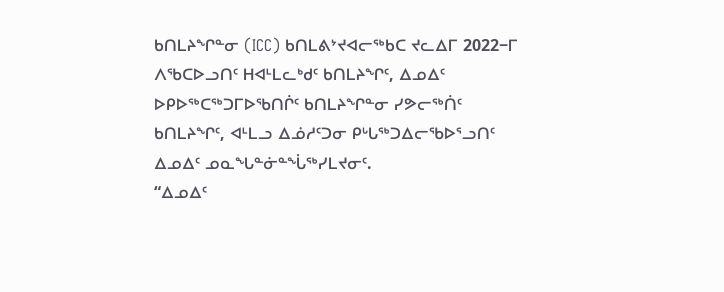ᑲᑎᒪᔨᖏᓐᓂ (ICC) ᑲᑎᒪᕕᔾᔪᐊᓕᖅᑲᑕ ᔪᓚᐃᒥ 2022−ᒥ ᐱᖃᑕᐅᓗᑎᑦ ᕼᐊᒻᒪᓚᒃᑯᑦ ᑲᑎᒪᔨᖏᑦ, ᐃᓄᐃᑦ ᐅᑭᐅᖅᑕᖅᑐᒥᐅᖃᑎᒌᑦ ᑲᑎᒪᔨᖏᓐᓂ ᓯᕗᓕᖅᑏᑦ ᑲᑎᒪᔨᖏᑦ, ᐊᒻᒪᓗ ᐃᓅᓱᑦᑐᓂ ᑭᒡᒐᖅᑐᐃᓕᖃᐅᕐᓗᑎᑦ ᐃᓄᐃᑦ ᓄᓇᖓᓐᓃᓐᖔᖅᓯᒪᔪᓂᑦ.
“ᐃᓄᐃᑦ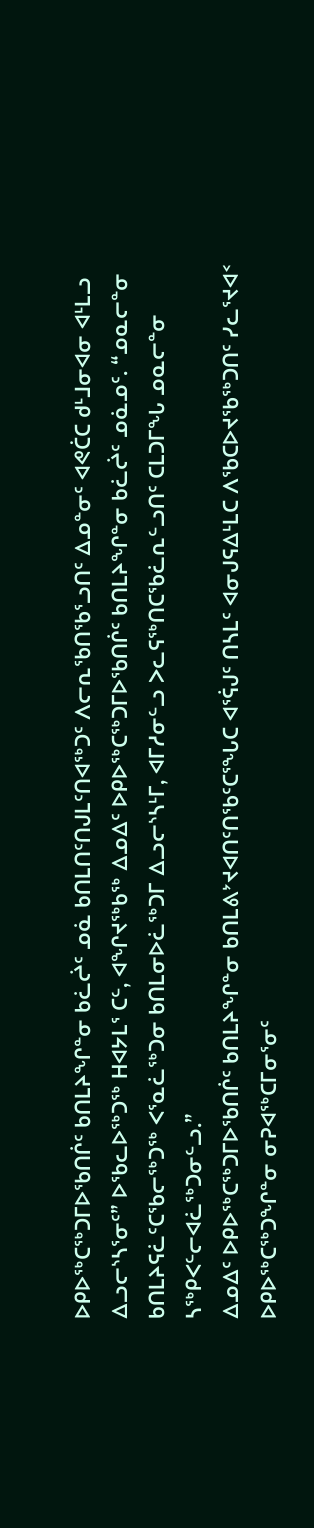ᐅᑭᐅᖅᑕᖅᑐᒥᐅᖃᑎᒌᑦ ᑲᑎᒪᔨᖏᓐᓂ ᑲᓛᖡᑦ ᓄᓈ ᑲᑎᒪᑎᑦᑎᒍᒪᑦᑎᐊᖅᑐᑦ ᐱᓕᕆᖃᑎᖃᕐᓗᑎᑦ ᐃᓄᓐᓂᑦ ᐊᕙᑖᑕ ᑯᒻᒧᓂᐊᓂ ᐊᒻᒪᓗ ᐃᓗᓕᔅᓴᕐᓂᑦ” ᐅᖃᓚᐅᖅᑐᖅ ᕼᐊᔭᒪᕐ ᑕᓪ, ᐊᖏᔪᖅᑲᖅ ᐃᓄᐃᑦ ᐅᑭᐅᖅᑕᖅᑐᒥᐅᖃᑎᒌᑦ ᑲᑎᒪᔨᖏᓐᓂ ᑲᓛᖡᑦ ᓄᓈᓄᑦ. “ᓄᓇᓕᓐᓂ ᑲᑎᒪᔨᕋᓛᑦᑕᖃᓕᖅᑐᖅ ᐸᕐᓇᓛᖅᑐᓂ ᑲᑎᒪᓂᐅᓛᖅᑐᒥ ᐃᓗᓕᔅᓴᒻᒥ, ᐊᒥᓱᓂᓪᓗ ᐳᓚᕋᖅᑎᑕᖃᓛᕆᓪᓗᑎᑦ ᑕᒪᑐᒥᖓ ᓄᓇᓕᓐᓂ ᓴᖅᑭᐸᓪᓕᐊᓛᖅᑐᓂᓪᓗ.”
ᐃᓄᐃᑦ ᐅᑭᐅᖅᑕᖅᑐᒥᐅᖃᑎᒌᑦ ᑲᑎᒪᔨᖏᓐᓂ ᑲᑎᒪᕕᔾᔪᐊᑎᑦᑎᖃᑦᑕᕐᖓᑕ ᐊᕐᕌᒍᑦ ᑎᓴᒪᑦ ᐊᓂᒍᕋᐃᒻᒪᑕ ᐱᖃᑕᐅᔪᖃᖅᑐᑎᑦ ᓯᓚᕐᔪᐊᑉ ᐅᑭᐅᖅᑕᖅᑐᖏᓐᓂ ᓂᕈᐊᖅᑕᒥᓂᕐᓂᑦ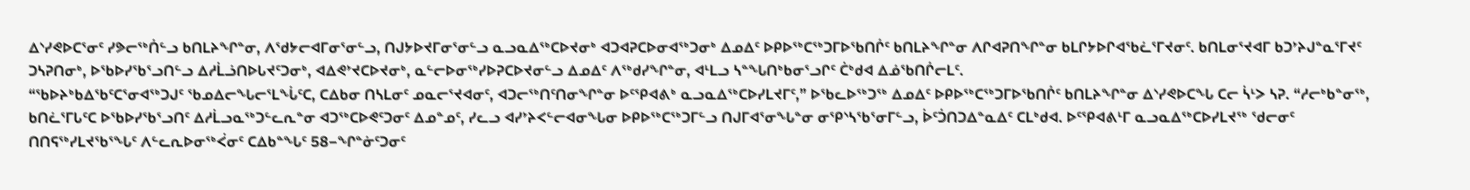ᐃᔅᓯᕙᐅᑕᕐᓂᑦ ᓯᕗᓕᖅᑏᓪᓗ ᑲᑎᒪᔨᖏᓐᓂ, ᐱᖁᔭᓕᐊᒥᓂᕐᓂᓪᓗ, ᑎᒍᔭᐅᔪᒥᓂᕐᓂᓪᓗ ᓇᓗᓇᐃᖅᑕᐅᔪᓂᒃ ᐊᑐᐊᕈᑕᐅᓂᐊᖅᑐᓂᒃ ᐃᓄᐃᑦ ᐅᑭᐅᖅᑕᖅᑐᒥᐅᖃᑎᒌᑦ ᑲᑎᒪᔨᖏᓐᓂ ᐱᒋᐊᕈᑎᖏᓐᓂ ᑲᒪᒋᔭᐅᒋᐊᖃᓛᕐᒥᔪᓂᑦ. ᑲᑎᒪᓂᕐᔪᐊᒥ ᑲᑐᔾᔨᒍᓐᓇᕐᒥᔪᑦ ᑐᓴᕈᑎᓂᒃ, ᐅᖃᐅᓯᖃᕐᓗᑎᓪᓗ ᐃᓱᒫᓘᑎᐅᒐᔪᑦᑐᓂᒃ, ᐊᐃᕙᔾᔪᑕᐅᔪᓂᒃ, ᓇᓪᓕᐅᓂᖅᓯᐅᕈᑕᐅᔪᓂᓪᓗ ᐃᓄᐃᑦ ᐱᖅᑯᓯᖏᓐᓂ, ᐊᒻᒪᓗ ᓴᓐᖓᑎᒃᑲᓂᕐᓗᒋᑦ ᑖᒃᑯᐊ ᐃᓅᖃᑎᒌᓕᒪᑦ.
“ᖃᐅᔨᒃᑲᐃᖃᑦᑕᕐᓂᐊᖅᑐᒍᑦ ᖃᓄᐃᓕᖓᓕᕐᒪᖔᑦᑕ, ᑕᐃᑲᓂ ᑎᓴᒪᓂᑦ ᓄᓇᓕᕐᔪᐊᓂᑦ, ᐊᑐᓕᖅᑎᑦᑎᓂᖏᓐᓂ ᐅᑦᕿᐊᕕᒃ ᓇᓗᓇᐃᖅᑕᐅᓯᒪᔪᒥᑦ,” ᐅᖃᓚᐅᖅᑐᖅ ᐃᓄᐃᑦ ᐅᑭᐅᖅᑕᖅᑐᒥᐅᖃᑎᒌᑦ ᑲᑎᒪᔨᖏᓐᓂ ᐃᔅᓯᕙᐅᑕᖓ ᑕᓕ ᓵᒻᐳ ᓴᕈ. “ᓱᓕᒃᑲᓐᓂᖅ, ᑲᑎᓛᕐᒥᒐᑦᑕ ᐅᖃᐅᓯᖃᕐᓗᑎᑦ ᐃᓱᒫᓗᓇᖅᑐᓪᓚᕆᓐᓂ ᐊᑐᖅᑕᐅᕙᑦᑐᓂᑦ ᐃᓄᓐᓄᑦ, ᓯᓚᓗ ᐊᓯᔾᔨᐸᓪᓕᐊᓂᖓᓂ ᐅᑭᐅᖅᑕᖅᑐᒥᓪᓗ ᑎᒍᒥᐊᕐᓂᖓᓐᓂ ᓂᕿᔅᓴᖃᕐᓂᒥᓪᓗ, ᐆᑦᑑᑎᑐᐃᓐᓇᐃᑦ ᑕᒪᒃᑯᐊ. ᐅᑦᕿᐊᕕᒻᒥ ᓇᓗᓇᐃᖅᑕᐅᓯᒪᔪᖅ ᖁᓕᓂᑦ ᑎᑎᕋᖅᓯᒪᔪᖃᕐᖓᑦ ᐱᓪᓚᕆᐅᓂᖅᐹᓂᑦ ᑕᐃᑲᓐᖓᑦ 58−ᖏᓐᓃᑦᑐᓂᑦ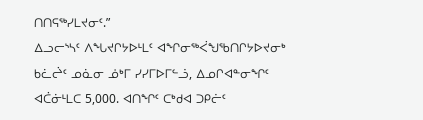ᑎᑎᕋᖅᓯᒪᔪᓂᑦ.”
ᐃᓗᓕᔅᓴᑦ ᐱᖓᔪᒋᔭᐅᒻᒪᑦ ᐊᖏᓂᖅᐹᖑᖃᑎᒋᔭᐅᔪᓂᒃ ᑲᓛᖡᑦ ᓄᓈᓂ ᓅᒃᒥ ᓯᓯᒥᐅᒥᓪᓘ, ᐃᓄᒋᐊᓐᓂᖏᑦ ᐊᑖᓃᒻᒪᑕ 5,000. ᐊᑎᖏᑦ ᑕᒃᑯᐊ ᑐᑭᓖᑦ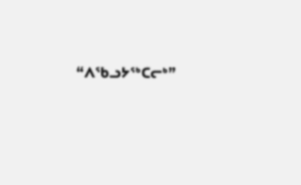“ᐱᖃᓗᔭᖅᑕᓕᒃ”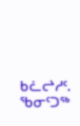ᑲᓛᖠᓱᑦ. ᖃᓂᑦᑐᖅ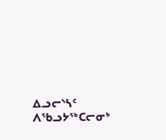ᐃᓗᓕᔅᓴᑦ ᐱᖃᓗᔭᖅᑕᓕᓂᒃ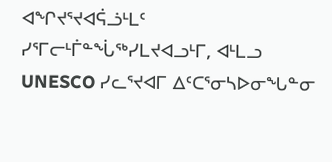ᐊᖏᔪᕐᔪᐊᕌᓘᒻᒪᑦ ᓯᕐᒥᓕᒻᒦᓐᖔᖅᓯᒪᔪᐊᓗᒻᒥ, ᐊᒻᒪᓗ UNESCO ᓯᓚᕐᔪᐊᒥ ᐃᑦᑕᕐᓂᓴᐅᓂᖓᓐᓂ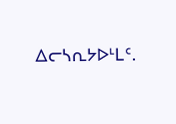ᐃᓕᓴᕆᔭᐅᒻᒪᑦ.